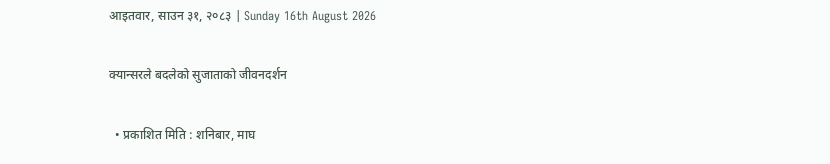आइतवार, साउन ३१, २०८३ | Sunday 16th August 2026

क्यान्सरले बदलेको सुजाताको जीवनदर्शन

  • प्रकाशित मिति : शनिबार, माघ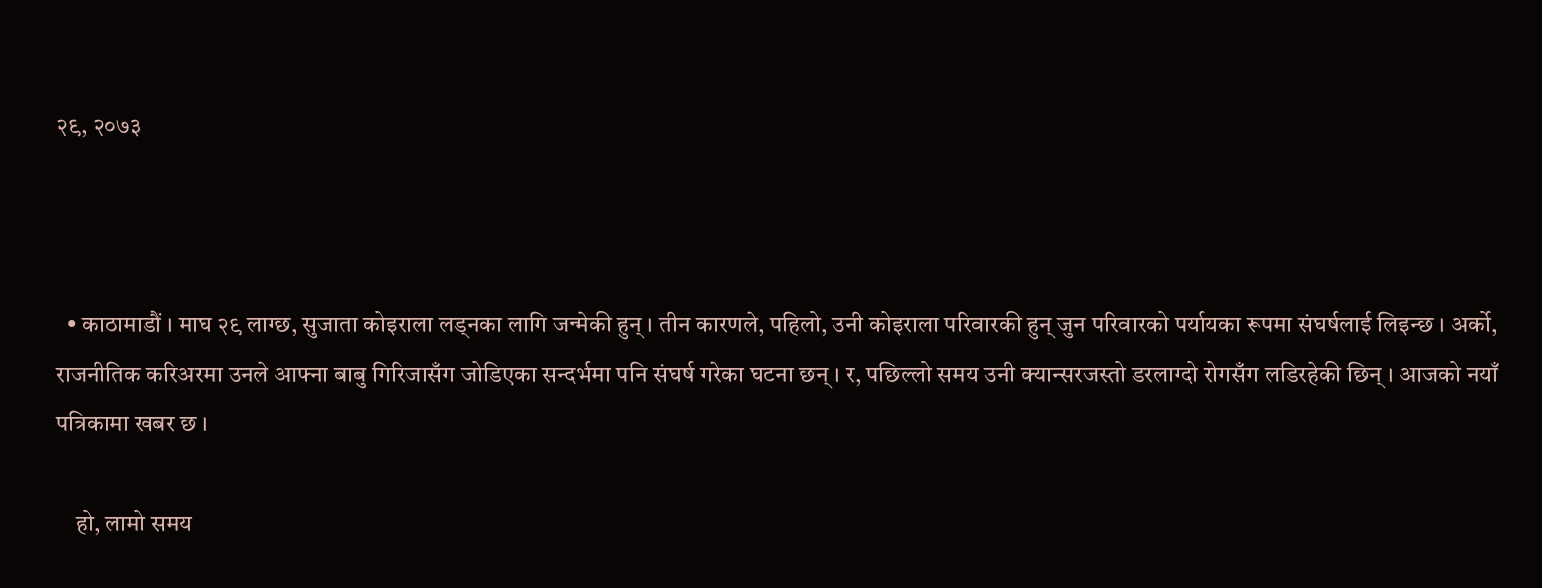२९, २०७३



  • काठामाडौं । माघ २९ लाग्छ, सुजाता कोइराला लड्नका लागि जन्मेकी हुन् । तीन कारणले, पहिलो, उनी कोइराला परिवारकी हुन् जुन परिवारको पर्यायका रूपमा संघर्षलाई लिइन्छ । अर्को, राजनीतिक करिअरमा उनले आफ्ना बाबु गिरिजासँग जोडिएका सन्दर्भमा पनि संघर्ष गरेका घटना छन् । र, पछिल्लो समय उनी क्यान्सरजस्तो डरलाग्दो रोगसँग लडिरहेकी छिन् । आजको नयाँ पत्रिकामा खबर छ ।

    हो, लामो समय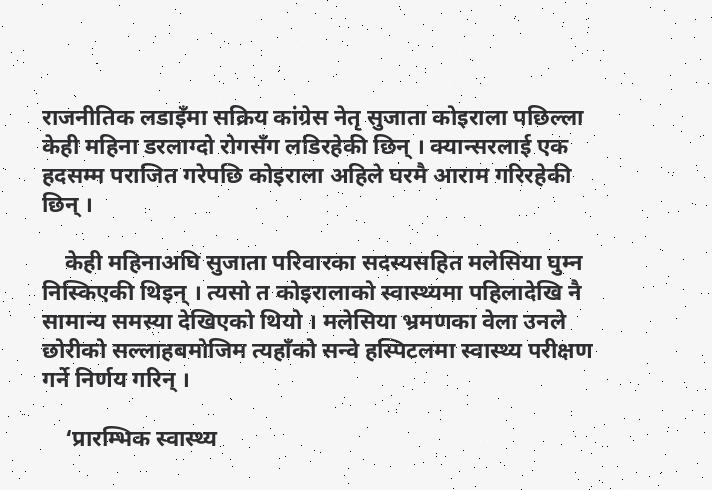राजनीतिक लडाइँमा सक्रिय कांग्रेस नेतृ सुजाता कोइराला पछिल्ला केही महिना डरलाग्दो रोगसँग लडिरहेकी छिन् । क्यान्सरलाई एक हदसम्म पराजित गरेपछि कोइराला अहिले घरमै आराम गरिरहेकी छिन् ।

    केही महिनाअघि सुजाता परिवारका सदस्यसहित मलेसिया घुम्न निस्किएकी थिइन् । त्यसो त कोइरालाको स्वास्थ्यमा पहिलादेखि नै सामान्य समस्या देखिएको थियो । मलेसिया भ्रमणका वेला उनले छोरीको सल्लाहबमोजिम त्यहाँको सन्वे हस्पिटलमा स्वास्थ्य परीक्षण गर्ने निर्णय गरिन् ।

    ‘प्रारम्भिक स्वास्थ्य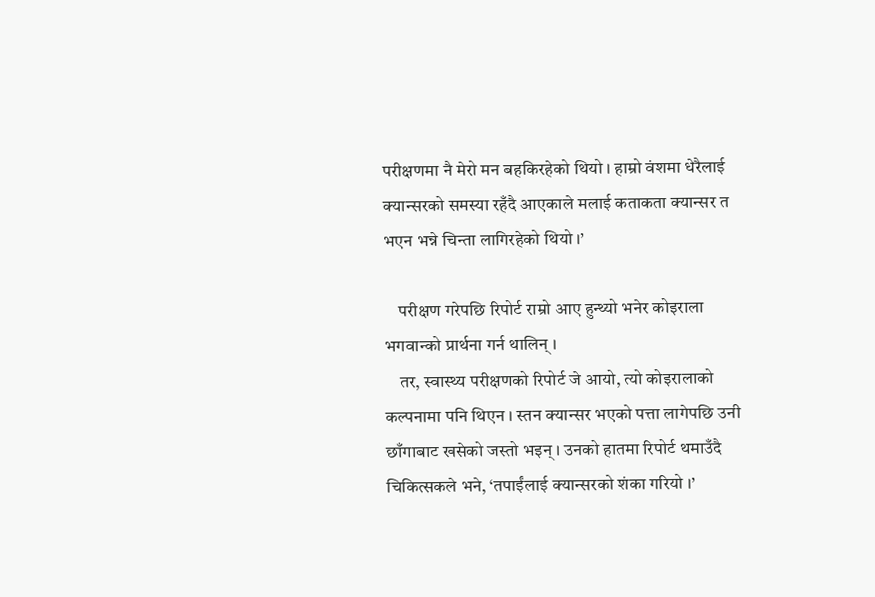परीक्षणमा नै मेरो मन बहकिरहेको थियो । हाम्रो वंशमा धेरैलाई क्यान्सरको समस्या रहँदै आएकाले मलाई कताकता क्यान्सर त भएन भन्ने चिन्ता लागिरहेको थियो ।’

    परीक्षण गरेपछि रिपोर्ट राम्रो आए हुन्थ्यो भनेर कोइराला भगवान्को प्रार्थना गर्न थालिन् ।
    तर, स्वास्थ्य परीक्षणको रिपोर्ट जे आयो, त्यो कोइरालाको कल्पनामा पनि थिएन । स्तन क्यान्सर भएको पत्ता लागेपछि उनी छाँगाबाट खसेको जस्तो भइन् । उनको हातमा रिपोर्ट थमाउँदै चिकित्सकले भने, ‘तपाईंलाई क्यान्सरको शंका गरियो ।’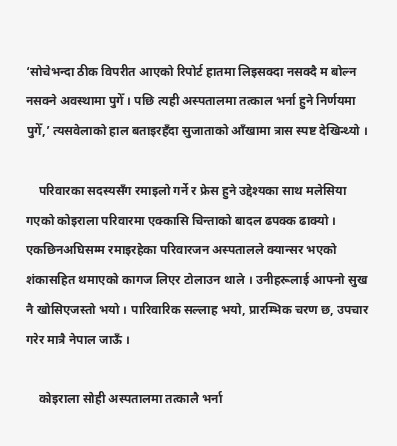‘सोचेभन्दा ठीक विपरीत आएको रिपोर्ट हातमा लिइसक्दा नसक्दै म बोल्न नसक्ने अवस्थामा पुगेँ । पछि त्यही अस्पतालमा तत्काल भर्ना हुने निर्णयमा पुगेँ,’ त्यसवेलाको हाल बताइरहँदा सुजाताको आँखामा त्रास स्पष्ट देखिन्थ्यो ।

    परिवारका सदस्यसँग रमाइलो गर्ने र फ्रेस हुने उद्देश्यका साथ मलेसिया गएको कोइराला परिवारमा एक्कासि चिन्ताको बादल ढपक्क ढाक्यो । एकछिनअघिसम्म रमाइरहेका परिवारजन अस्पतालले क्यान्सर भएको शंकासहित थमाएको कागज लिएर टोलाउन थाले । उनीहरूलाई आफ्नो सुख नै खोसिएजस्तो भयो । पारिवारिक सल्लाह भयो, प्रारम्भिक चरण छ, उपचार गरेर मात्रै नेपाल जाऊँ ।

    कोइराला सोही अस्पतालमा तत्कालै भर्ना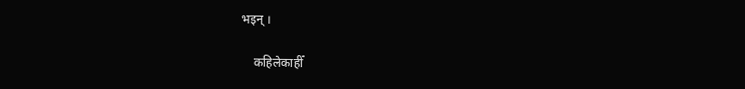भइन् ।

    कहिलेकाहीँ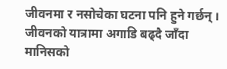जीवनमा र नसोचेका घटना पनि हुने गर्छन् । जीवनको यात्रामा अगाडि बढ्दै जाँदा मानिसको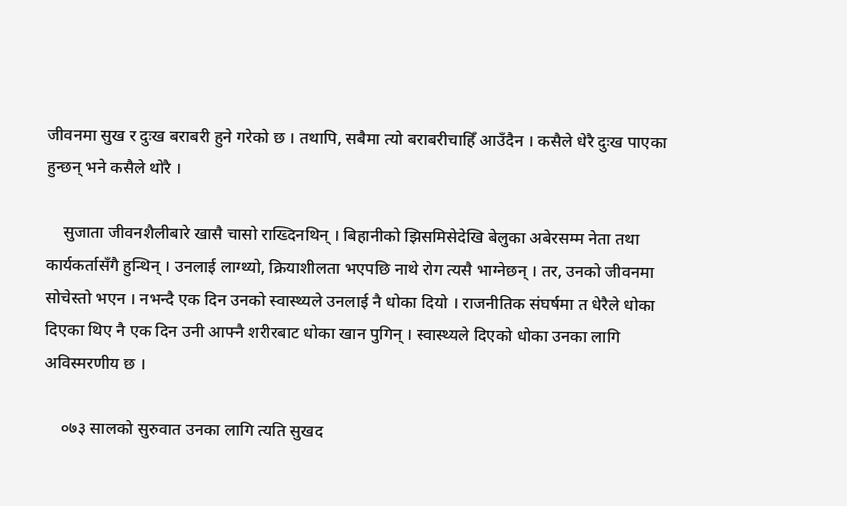जीवनमा सुख र दुःख बराबरी हुने गरेको छ । तथापि, सबैमा त्यो बराबरीचाहिँ आउँदैन । कसैले धेरै दुःख पाएका हुन्छन् भने कसैले थोरै ।

    सुजाता जीवनशैलीबारे खासै चासो राख्दिनथिन् । बिहानीको झिसमिसेदेखि बेलुका अबेरसम्म नेता तथा कार्यकर्तासँगै हुन्थिन् । उनलाई लाग्थ्यो, क्रियाशीलता भएपछि नाथे रोग त्यसै भाग्नेछन् । तर, उनको जीवनमा सोचेस्तो भएन । नभन्दै एक दिन उनको स्वास्थ्यले उनलाई नै धोका दियो । राजनीतिक संघर्षमा त धेरैले धोका दिएका थिए नै एक दिन उनी आफ्नै शरीरबाट धोका खान पुगिन् । स्वास्थ्यले दिएको धोका उनका लागि अविस्मरणीय छ ।

    ०७३ सालको सुरुवात उनका लागि त्यति सुखद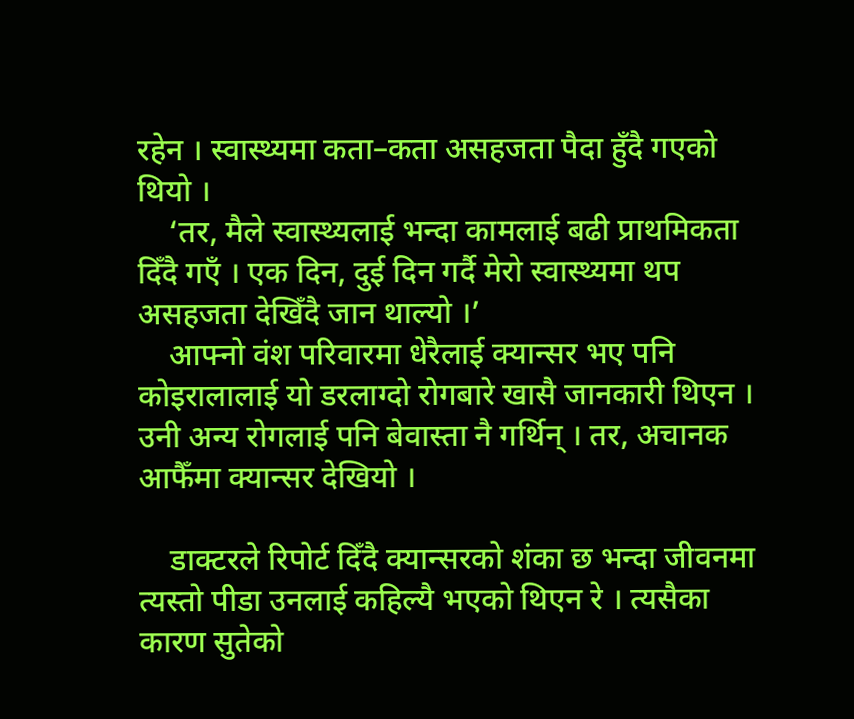रहेन । स्वास्थ्यमा कता–कता असहजता पैदा हुँदै गएको थियो ।
    ‘तर, मैले स्वास्थ्यलाई भन्दा कामलाई बढी प्राथमिकता दिँदै गएँ । एक दिन, दुई दिन गर्दै मेरो स्वास्थ्यमा थप असहजता देखिँदै जान थाल्यो ।’
    आफ्नो वंश परिवारमा धेरैलाई क्यान्सर भए पनि कोइरालालाई यो डरलाग्दो रोगबारे खासै जानकारी थिएन । उनी अन्य रोगलाई पनि बेवास्ता नै गर्थिन् । तर, अचानक आफैँमा क्यान्सर देखियो ।

    डाक्टरले रिपोर्ट दिँदै क्यान्सरको शंका छ भन्दा जीवनमा त्यस्तो पीडा उनलाई कहिल्यै भएको थिएन रे । त्यसैका कारण सुतेको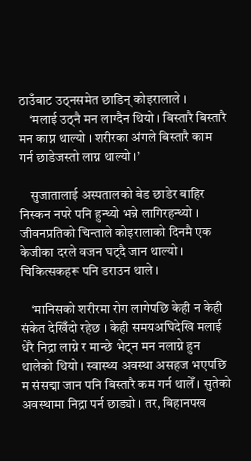ठाउँबाट उठ्नसमेत छाडिन् कोइरालाले ।
    ‘मलाई उठ्नै मन लाग्दैन थियो । बिस्तारै बिस्तारै मन काप्न थाल्यो । शरीरका अंगले बिस्तारै काम गर्न छाडेजस्तो लाग्न थाल्यो ।’

    सुजातालाई अस्पतालको बेड छाडेर बाहिर निस्कन नपरे पनि हुन्थ्यो भन्ने लागिरहन्थ्यो । जीवनप्रतिको चिन्ताले कोइरालाको दिनमै एक केजीका दरले वजन घट्दै जान थाल्यो । चिकित्सकहरू पनि डराउन थाले ।

    ‘मानिसको शरीरमा रोग लागेपछि केही न केही संकेत देखिँदो रहेछ । केही समयअघिदेखि मलाई धेरै निद्रा लाग्ने र मान्छे भेट्न मन नलाग्ने हुन थालेको थियो । स्वास्थ्य अवस्था असहज भएपछि म संसद्मा जान पनि बिस्तारै कम गर्न थालेँ । सुतेको अवस्थामा निद्रा पर्न छाड्यो । तर, बिहानपख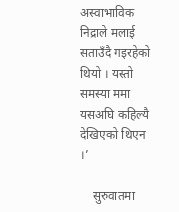अस्वाभाविक निद्राले मलाई सताउँदै गइरहेको थियो । यस्तो समस्या ममा यसअघि कहिल्यै देखिएको थिएन ।’

    सुरुवातमा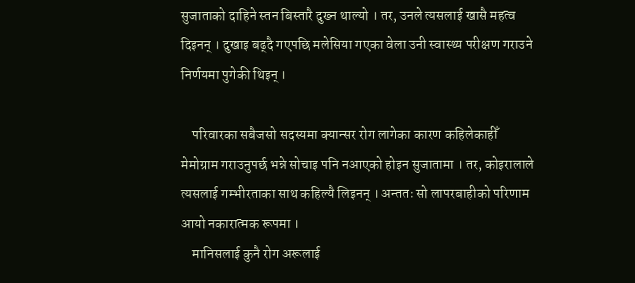सुजाताको दाहिने स्तन बिस्तारै दुख्न थाल्यो । तर, उनले त्यसलाई खासै महत्व दिइनन् । दुखाइ बढ्दै गएपछि मलेसिया गएका वेला उनी स्वास्थ्य परीक्षण गराउने निर्णयमा पुगेकी थिइन् ।

    परिवारका सबैजसो सदस्यमा क्यान्सर रोग लागेका कारण कहिलेकाहीँ मेमोग्राम गराउनुपर्छ भन्ने सोचाइ पनि नआएको होइन सुजातामा । तर, कोइरालाले त्यसलाई गम्भीरताका साथ कहिल्यै लिइनन् । अन्ततः सो लापरबाहीको परिणाम आयो नकारात्मक रूपमा ।
    मानिसलाई कुनै रोग अरूलाई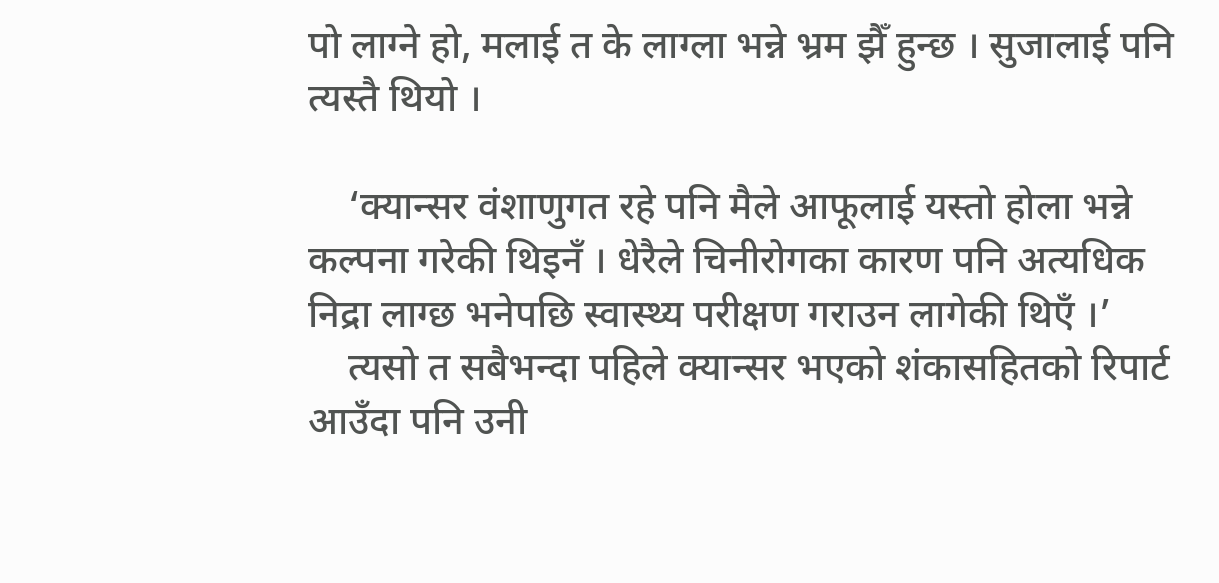पो लाग्ने हो, मलाई त के लाग्ला भन्ने भ्रम झैँ हुन्छ । सुजालाई पनि त्यस्तै थियो ।

    ‘क्यान्सर वंशाणुगत रहे पनि मैले आफूलाई यस्तो होला भन्ने कल्पना गरेकी थिइनँ । धेरैले चिनीरोगका कारण पनि अत्यधिक निद्रा लाग्छ भनेपछि स्वास्थ्य परीक्षण गराउन लागेकी थिएँ ।’
    त्यसो त सबैभन्दा पहिले क्यान्सर भएको शंकासहितको रिपार्ट आउँदा पनि उनी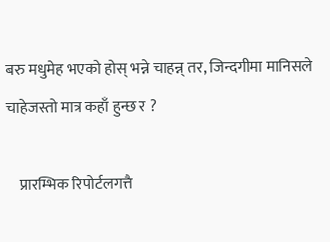बरु मधुमेह भएको होस् भन्ने चाहन्न् तर, जिन्दगीमा मानिसले चाहेजस्तो मात्र कहाँ हुन्छ र ?

    प्रारम्भिक रिपोर्टलगत्तै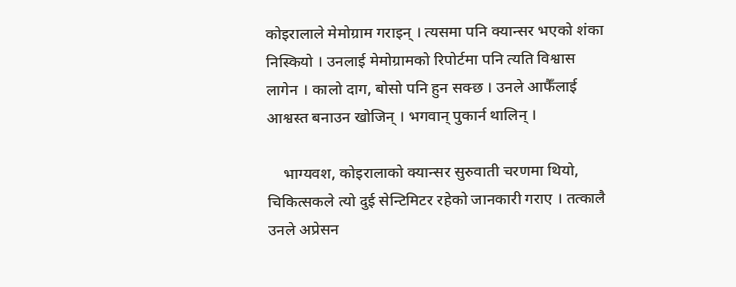कोइरालाले मेमोग्राम गराइन् । त्यसमा पनि क्यान्सर भएको शंका निस्कियो । उनलाई मेमोग्रामको रिपोर्टमा पनि त्यति विश्वास लागेन । कालो दाग, बोसो पनि हुन सक्छ । उनले आफैँलाई आश्वस्त बनाउन खोजिन् । भगवान् पुकार्न थालिन् ।

    भाग्यवश, कोइरालाको क्यान्सर सुरुवाती चरणमा थियो, चिकित्सकले त्यो दुई सेन्टिमिटर रहेको जानकारी गराए । तत्कालै उनले अप्रेसन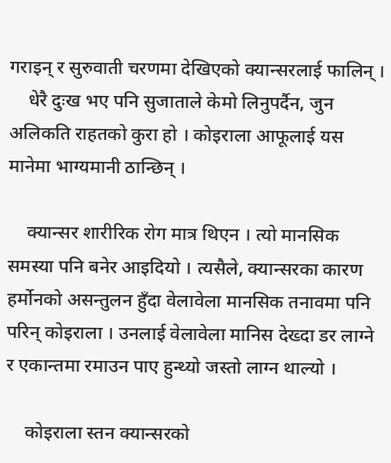गराइन् र सुरुवाती चरणमा देखिएको क्यान्सरलाई फालिन् ।
    धेरै दुःख भए पनि सुजाताले केमो लिनुपर्दैन, जुन अलिकति राहतको कुरा हो । कोइराला आफूलाई यस मानेमा भाग्यमानी ठान्छिन् ।

    क्यान्सर शारीरिक रोग मात्र थिएन । त्यो मानसिक समस्या पनि बनेर आइदियो । त्यसैले, क्यान्सरका कारण हर्मोनको असन्तुलन हुँदा वेलावेला मानसिक तनावमा पनि परिन् कोइराला । उनलाई वेलावेला मानिस देख्दा डर लाग्ने र एकान्तमा रमाउन पाए हुन्थ्यो जस्तो लाग्न थाल्यो ।

    कोइराला स्तन क्यान्सरको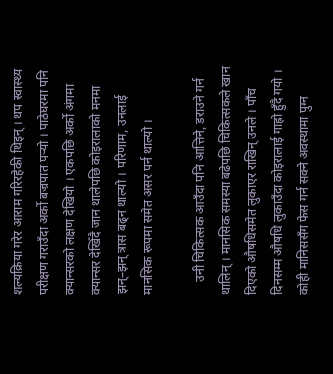शल्यक्रिया गरेर आराम गरिरहेकी थिइन् । थप स्वास्थ्य परीक्षण गराउँदा अर्को बज्रपात पर्‍यो । पाठेघरमा पनि क्यान्सरको लक्षण देखियो । एकपछि अर्को अंगमा क्यान्सर देखिँदै जान थालेपछि कोइरालाको मनमा झन्–झन् त्रास बढ्न थाल्यो । परिणाम, उनलाई मानसिक रूपमा समेत असर पर्न थाल्यो ।

    उनी चिकित्सक आउँदा पनि आत्तिने, डराउने गर्न थालिन् । मानसिक समस्या बढेपछि चिकित्सकले खान दिएको औषधिसमेत लुकाएर राखिन् उनले । पाँच दिनसम्म औषधि लुकाउँदा कोइरालाई गाह्रो हुँदै गयो । कोही मानिससँग फेस गर्न सक्ने अवस्थामा पुग्न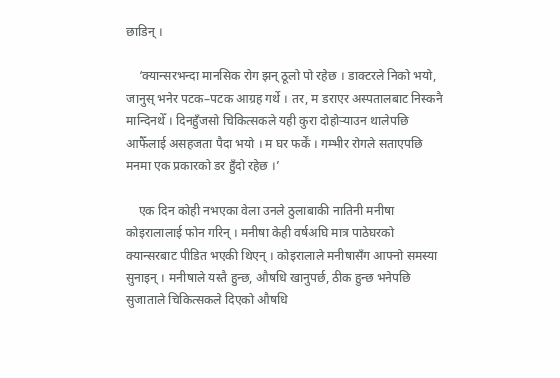छाडिन् ।

    ‘क्यान्सरभन्दा मानसिक रोग झन् ठूलो पो रहेछ । डाक्टरले निको भयो, जानुस् भनेर पटक–पटक आग्रह गर्थे । तर, म डराएर अस्पतालबाट निस्कनै मान्दिनथेँ । दिनहुँजसो चिकित्सकले यही कुरा दोहोर्‍याउन थालेपछि आफैँलाई असहजता पैदा भयो । म घर फर्कें । गम्भीर रोगले सताएपछि मनमा एक प्रकारको डर हुँदो रहेछ ।’

    एक दिन कोही नभएका वेला उनले ठुलाबाकी नातिनी मनीषा कोइरालालाई फोन गरिन् । मनीषा केही वर्षअघि मात्र पाठेघरको क्यान्सरबाट पीडित भएकी थिएन् । कोइरालाले मनीषासँग आफ्नो समस्या सुनाइन् । मनीषाले यस्तै हुन्छ, औषधि खानुपर्छ, ठीक हुन्छ भनेपछि सुजाताले चिकित्सकले दिएको औषधि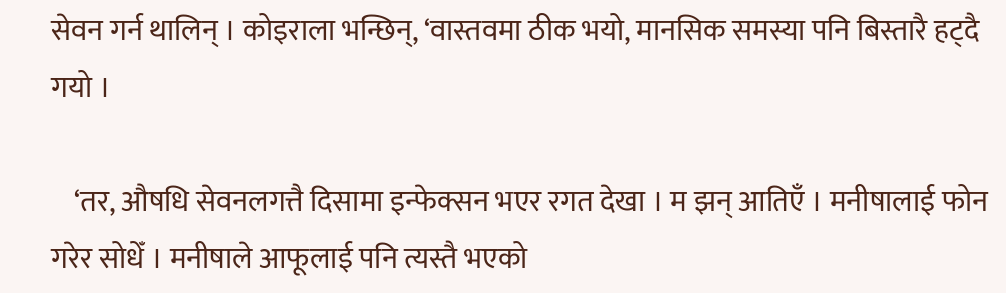सेवन गर्न थालिन् । कोइराला भन्छिन्, ‘वास्तवमा ठीक भयो, मानसिक समस्या पनि बिस्तारै हट्दै गयो ।

    ‘तर, औषधि सेवनलगत्तै दिसामा इन्फेक्सन भएर रगत देखा । म झन् आतिएँ । मनीषालाई फोन गरेर सोधेँ । मनीषाले आफूलाई पनि त्यस्तै भएको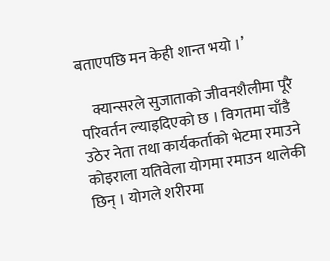बताएपछि मन केही शान्त भयो ।’

    क्यान्सरले सुजाताको जीवनशैलीमा पूरै परिवर्तन ल्याइदिएको छ । विगतमा चाँडै उठेर नेता तथा कार्यकर्ताको भेटमा रमाउने कोइराला यतिवेला योगमा रमाउन थालेकी छिन् । योगले शरीरमा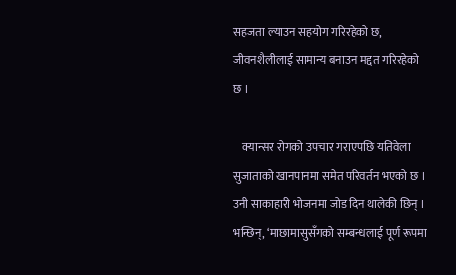सहजता ल्याउन सहयोग गरिरहेको छ, जीवनशैलीलाई सामान्य बनाउन मद्दत गरिरहेको छ ।

    क्यान्सर रोगको उपचार गराएपछि यतिवेला सुजाताको खानपानमा समेत परिवर्तन भएको छ । उनी साकाहारी भोजनमा जोड दिन थालेकी छिन् । भन्छिन्, ‘माछामासुसँगको सम्बन्धलाई पूर्ण रूपमा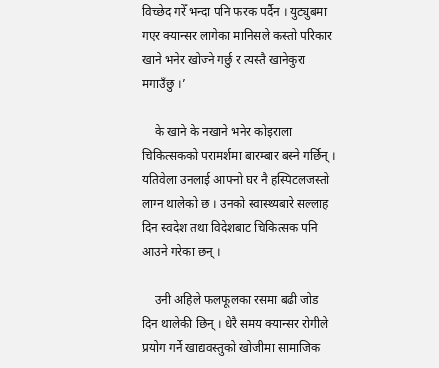विच्छेद गरेँ भन्दा पनि फरक पर्दैन । युट्युबमा गएर क्यान्सर लागेका मानिसले कस्तो परिकार खाने भनेर खोज्ने गर्छु र त्यस्तै खानेकुरा मगाउँछु ।’

    के खाने के नखाने भनेर कोइराला चिकित्सकको परामर्शमा बारम्बार बस्ने गर्छिन् । यतिवेला उनलाई आफ्नो घर नै हस्पिटलजस्तो लाग्न थालेको छ । उनको स्वास्थ्यबारे सल्लाह दिन स्वदेश तथा विदेशबाट चिकित्सक पनि आउने गरेका छन् ।

    उनी अहिले फलफूलका रसमा बढी जोड दिन थालेकी छिन् । धेरै समय क्यान्सर रोगीले प्रयोग गर्ने खाद्यवस्तुको खोजीमा सामाजिक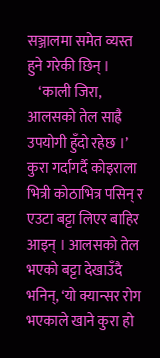सञ्जालमा समेत व्यस्त हुने गरेकी छिन् ।
    ‘काली जिरा, आलसको तेल साह्रै उपयोगी हुँदो रहेछ ।’ कुरा गर्दागर्दै कोइराला भित्री कोठाभित्र पसिन् र एउटा बट्टा लिएर बाहिर आइन् । आलसको तेल भएको बट्टा देखाउँदै भनिन्, ‘यो क्यान्सर रोग भएकाले खाने कुरा हो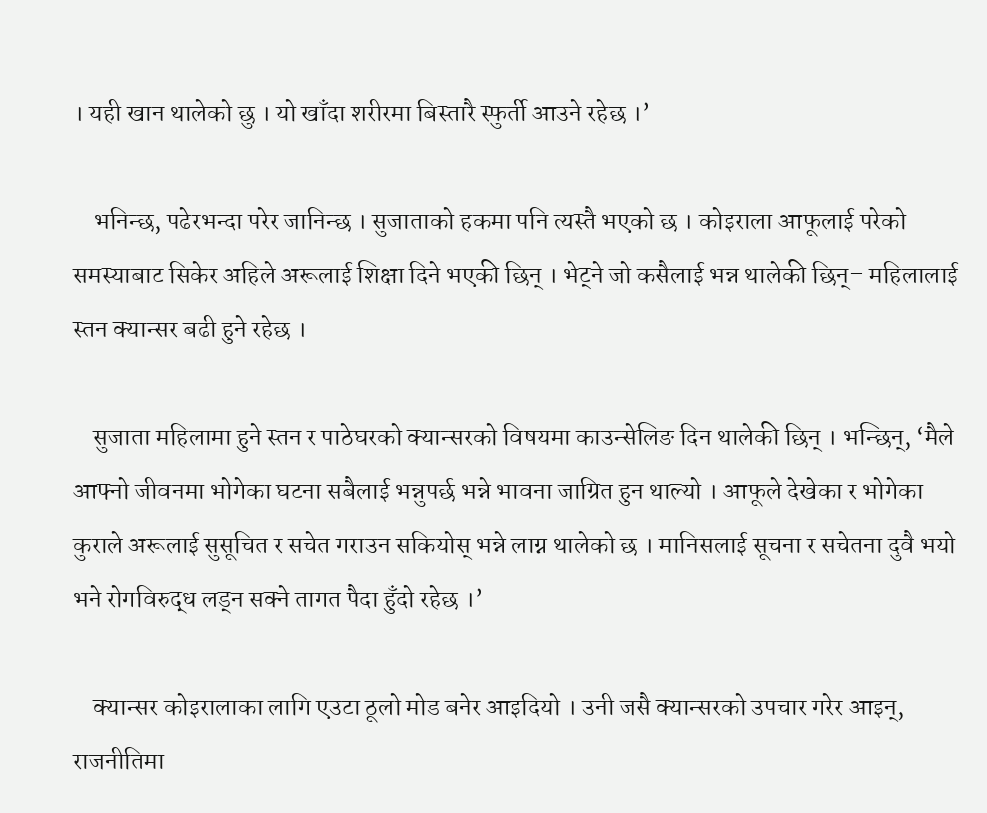। यही खान थालेको छु । यो खाँदा शरीरमा बिस्तारै स्फुर्ती आउने रहेछ ।’

    भनिन्छ, पढेरभन्दा परेर जानिन्छ । सुजाताको हकमा पनि त्यस्तै भएको छ । कोइराला आफूलाई परेको समस्याबाट सिकेर अहिले अरूलाई शिक्षा दिने भएकी छिन् । भेट्ने जो कसैलाई भन्न थालेकी छिन्– महिलालाई स्तन क्यान्सर बढी हुने रहेछ ।

    सुजाता महिलामा हुने स्तन र पाठेघरको क्यान्सरको विषयमा काउन्सेलिङ दिन थालेकी छिन् । भन्छिन्, ‘मैले आफ्नो जीवनमा भोगेका घटना सबैलाई भन्नुपर्छ भन्ने भावना जाग्रित हुन थाल्यो । आफूले देखेका र भोगेका कुराले अरूलाई सुसूचित र सचेत गराउन सकियोस् भन्ने लाग्न थालेको छ । मानिसलाई सूचना र सचेतना दुवै भयो भने रोगविरुद्ध लड्न सक्ने तागत पैदा हुँदो रहेछ ।’

    क्यान्सर कोइरालाका लागि एउटा ठूलो मोड बनेर आइदियो । उनी जसै क्यान्सरको उपचार गरेर आइन्, राजनीतिमा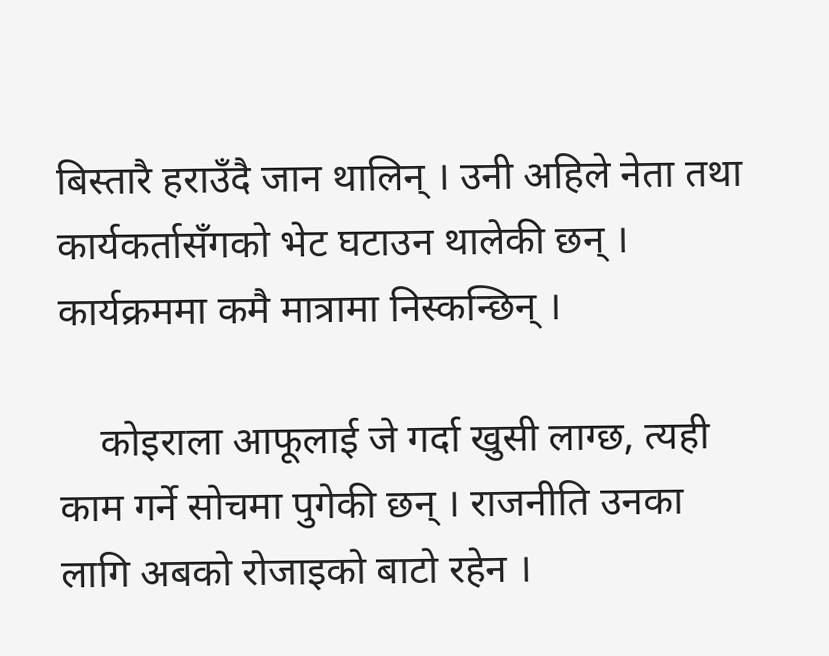बिस्तारै हराउँदै जान थालिन् । उनी अहिले नेता तथा कार्यकर्तासँगको भेट घटाउन थालेकी छन् । कार्यक्रममा कमै मात्रामा निस्कन्छिन् ।

    कोइराला आफूलाई जे गर्दा खुसी लाग्छ, त्यही काम गर्ने सोचमा पुगेकी छन् । राजनीति उनका लागि अबको रोजाइको बाटो रहेन ।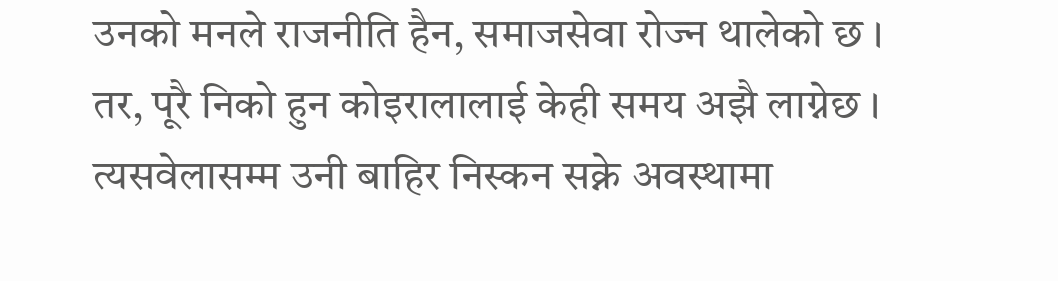उनको मनले राजनीति हैन, समाजसेवा रोज्न थालेको छ । तर, पूरै निको हुन कोइरालालाई केही समय अझै लाग्नेछ । त्यसवेलासम्म उनी बाहिर निस्कन सक्ने अवस्थामा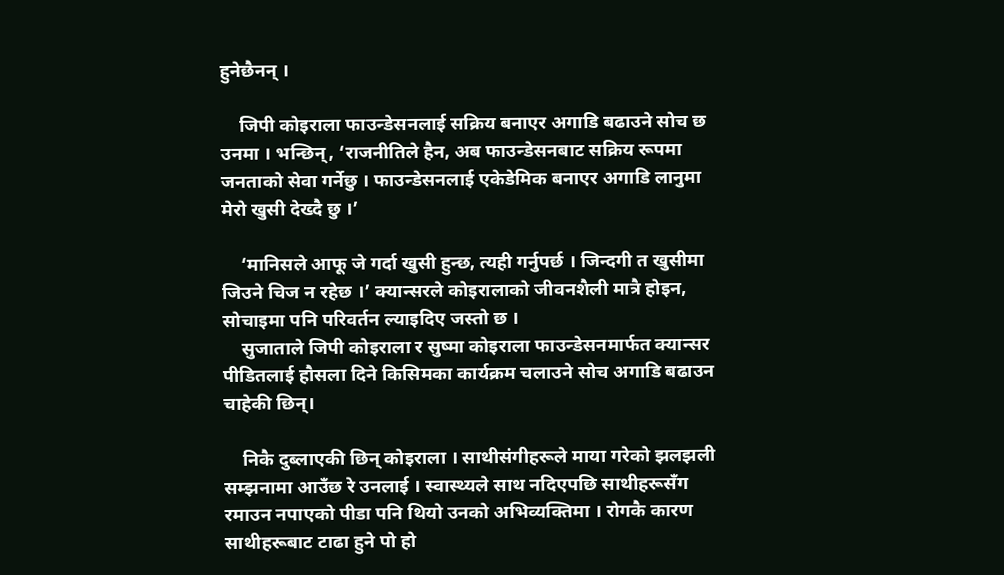हुनेछैनन् ।

    जिपी कोइराला फाउन्डेसनलाई सक्रिय बनाएर अगाडि बढाउने सोच छ उनमा । भन्छिन्, ‘राजनीतिले हैन, अब फाउन्डेसनबाट सक्रिय रूपमा जनताको सेवा गर्नेछु । फाउन्डेसनलाई एकेडेमिक बनाएर अगाडि लानुमा मेरो खुसी देख्दै छु ।’

    ‘मानिसले आफू जे गर्दा खुसी हुन्छ, त्यही गर्नुपर्छ । जिन्दगी त खुसीमा जिउने चिज न रहेछ ।’ क्यान्सरले कोइरालाको जीवनशैली मात्रै होइन, सोचाइमा पनि परिवर्तन ल्याइदिए जस्तो छ ।
    सुजाताले जिपी कोइराला र सुष्मा कोइराला फाउन्डेसनमार्फत क्यान्सर पीडितलाई हौसला दिने किसिमका कार्यक्रम चलाउने सोच अगाडि बढाउन चाहेकी छिन्।

    निकै दुब्लाएकी छिन् कोइराला । साथीसंगीहरूले माया गरेको झलझली सम्झनामा आउँछ रे उनलाई । स्वास्थ्यले साथ नदिएपछि साथीहरूसँग रमाउन नपाएको पीडा पनि थियो उनको अभिव्यक्तिमा । रोगकै कारण साथीहरूबाट टाढा हुने पो हो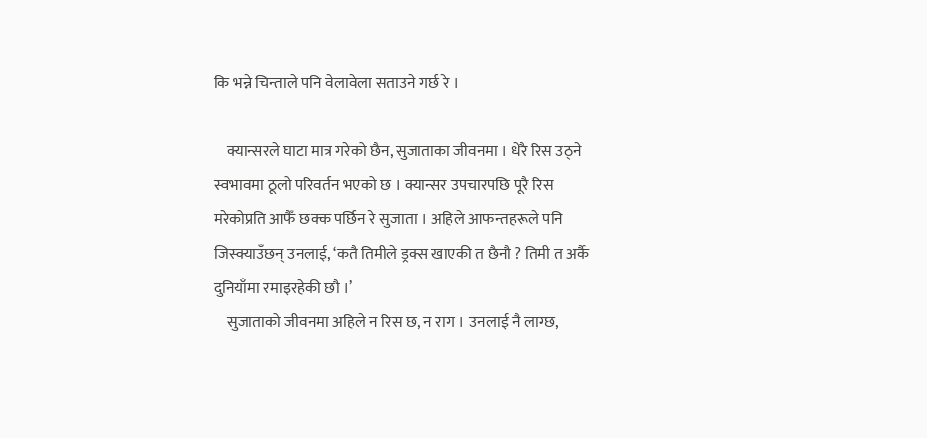कि भन्ने चिन्ताले पनि वेलावेला सताउने गर्छ रे ।

    क्यान्सरले घाटा मात्र गरेको छैन, सुजाताका जीवनमा । धेरै रिस उठ्ने स्वभावमा ठूलो परिवर्तन भएको छ । क्यान्सर उपचारपछि पूरै रिस मरेकोप्रति आफैँ छक्क पर्छिन रे सुजाता । अहिले आफन्तहरूले पनि जिस्क्याउँछन् उनलाई, ‘कतै तिमीले ड्रक्स खाएकी त छैनौ ? तिमी त अर्कै दुनियाँमा रमाइरहेकी छौ ।’
    सुजाताको जीवनमा अहिले न रिस छ, न राग । उनलाई नै लाग्छ,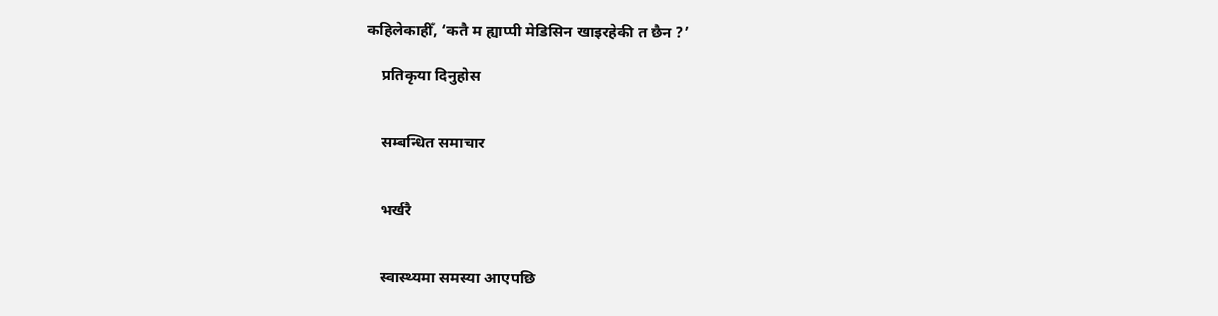कहिलेकाहीँ, ‘कतै म ह्याप्पी मेडिसिन खाइरहेकी त छैन ?’

    प्रतिकृया दिनुहोस


    सम्बन्धित समाचार


    भर्खरै


    स्वास्थ्यमा समस्या आएपछि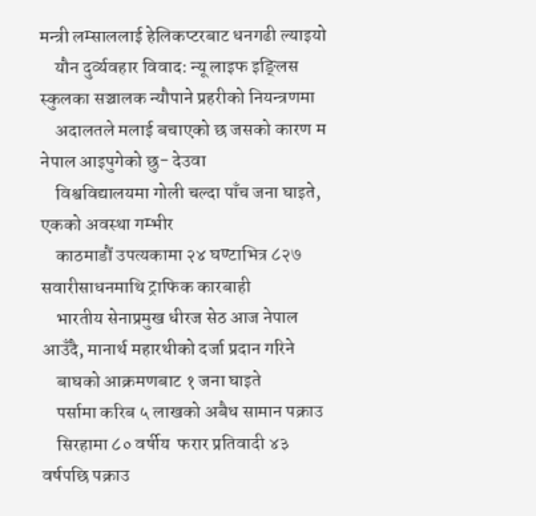मन्त्री लम्साललाई हेलिकप्टरबाट धनगढी ल्याइयो
    यौन दुर्व्यवहार विवाद: न्यू लाइफ इङ्लिस स्कुलका सञ्चालक न्यौपाने प्रहरीको नियन्त्रणमा
    अदालतले मलाई बचाएको छ जसको कारण म नेपाल आइपुगेको छु- देउवा
    विश्वविद्यालयमा गोली चल्दा पाँच जना घाइते, एकको अवस्था गम्भीर
    काठमाडौं उपत्यकामा २४ घण्टाभित्र ८२७ सवारीसाधनमाथि ट्राफिक कारबाही
    भारतीय सेनाप्रमुख धीरज सेठ आज नेपाल आउँदै, मानार्थ महारथीको दर्जा प्रदान गरिने
    बाघको आक्रमणबाट १ जना घाइते
    पर्सामा करिब ५ लाखको अबैध सामान पक्राउ
    सिरहामा ८० वर्षीय  फरार प्रतिवादी ४३ वर्षपछि पक्राउ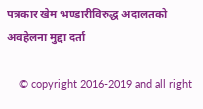पत्रकार खेम भण्डारीविरुद्ध अदालतको अवहेलना मुद्दा दर्ता

    © copyright 2016-2019 and all right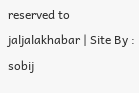reserved to jaljalakhabar | Site By : sobij